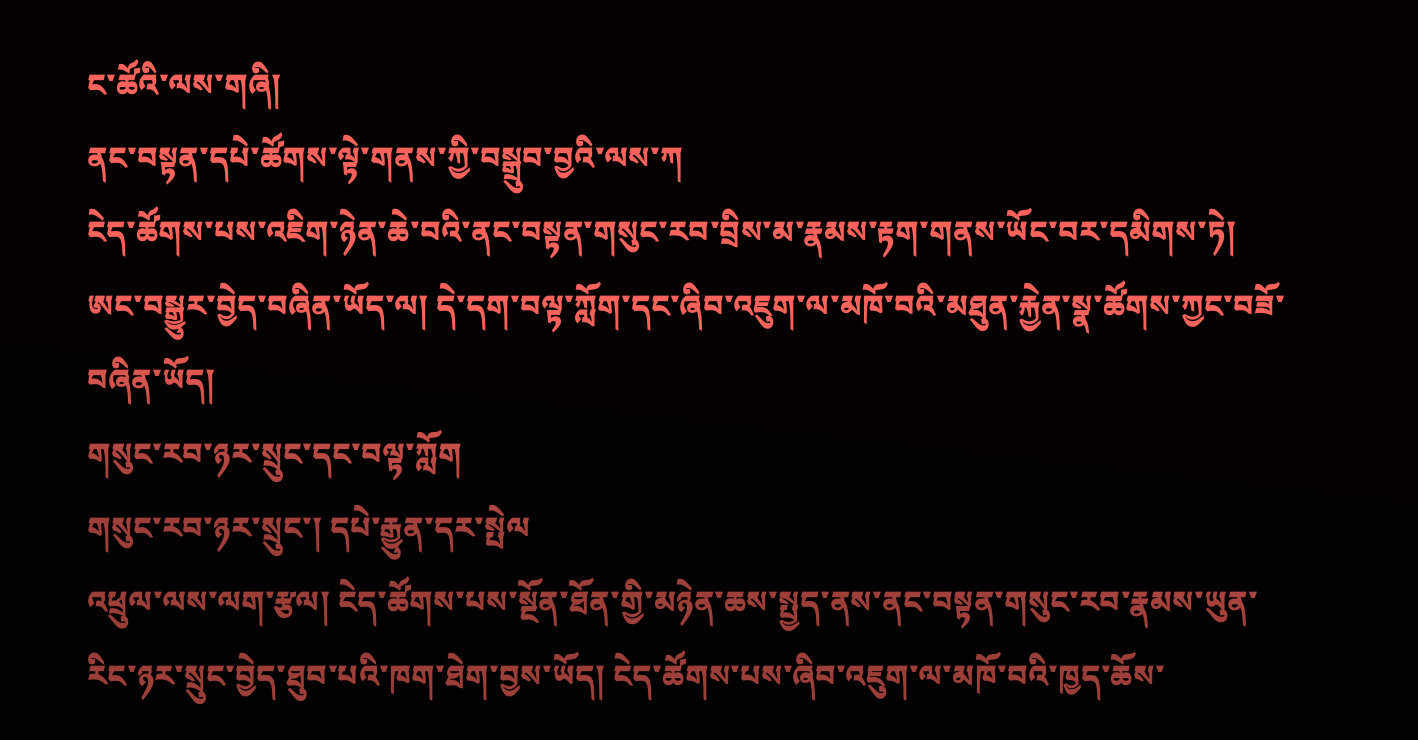ང་ཚོའི་ལས་གཞི།
ནང་བསྟན་དཔེ་ཚོགས་ལྟེ་གནས་ཀྱི་བསྒྲུབ་བྱའི་ལས་ཀ
ངེད་ཚོགས་པས་འཇིག་ཉེན་ཆེ་བའི་ནང་བསྟན་གསུང་རབ་བྲིས་མ་རྣམས་རྟག་གནས་ཡོང་བར་དམིགས་ཏེ། ཨང་བསྒྱུར་བྱེད་བཞིན་ཡོད་ལ། དེ་དག་བལྟ་ཀློག་དང་ཞིབ་འཇུག་ལ་མཁོ་བའི་མཐུན་རྐྱེན་སྣ་ཚོགས་ཀྱང་བཟོ་བཞིན་ཡོད།
གསུང་རབ་ཉར་སྲུང་དང་བལྟ་ཀློག
གསུང་རབ་ཉར་སྲུང་། དཔེ་རྒྱུན་དར་སྤེལ
འཕྲུལ་ལས་ལག་རྩལ། ངེད་ཚོགས་པས་སྔོན་ཐོན་གྱི་མཉེན་ཆས་སྤྱད་ནས་ནང་བསྟན་གསུང་རབ་རྣམས་ཡུན་རིང་ཉར་སྲུང་བྱེད་ཐུབ་པའི་ཁག་ཐེག་བྱས་ཡོད། ངེད་ཚོགས་པས་ཞིབ་འཇུག་ལ་མཁོ་བའི་ཁྱད་ཆོས་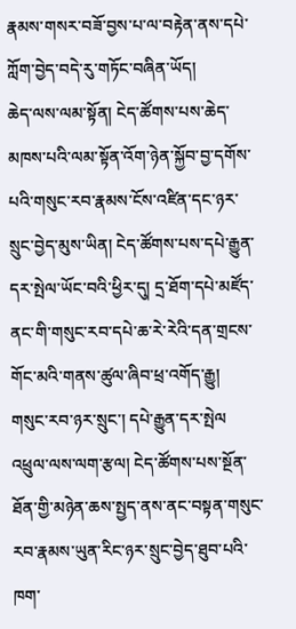རྣམས་གསར་བཟོ་བྱས་པ་ལ་བརྟེན་ནས་དཔེ་ཀློག་བྱེད་བདེ་རུ་གཏོང་བཞིན་ཡོད།
ཆེད་ལས་ལམ་སྟོན། ངེད་ཚོགས་པས་ཆེད་མཁས་པའི་ལམ་སྟོན་འོག་ཉེན་སྐྱོབ་བྱ་དགོས་པའི་གསུང་རབ་རྣམས་ངོས་འཛིན་དང་ཉར་སྲུང་བྱེད་མུས་ཡིན། ངེད་ཚོགས་པས་དཔེ་རྒྱུན་དར་སྤེལ་ཡོང་བའི་ཕྱིར་དུ། དྲ་ཐོག་དཔེ་མཛོད་ནང་གི་གསུང་རབ་དཔེ་ཆ་རེ་རེའི་དན་གྲངས་གོང་མའི་གནས་ཚུལ་ཞིབ་ཕྲ་འགོད་རྒྱུ།
གསུང་རབ་ཉར་སྲུང་། དཔེ་རྒྱུན་དར་སྤེལ
འཕྲུལ་ལས་ལག་རྩལ། ངེད་ཚོགས་པས་སྔོན་ཐོན་གྱི་མཉེན་ཆས་སྤྱད་ནས་ནང་བསྟན་གསུང་རབ་རྣམས་ཡུན་རིང་ཉར་སྲུང་བྱེད་ཐུབ་པའི་ཁག་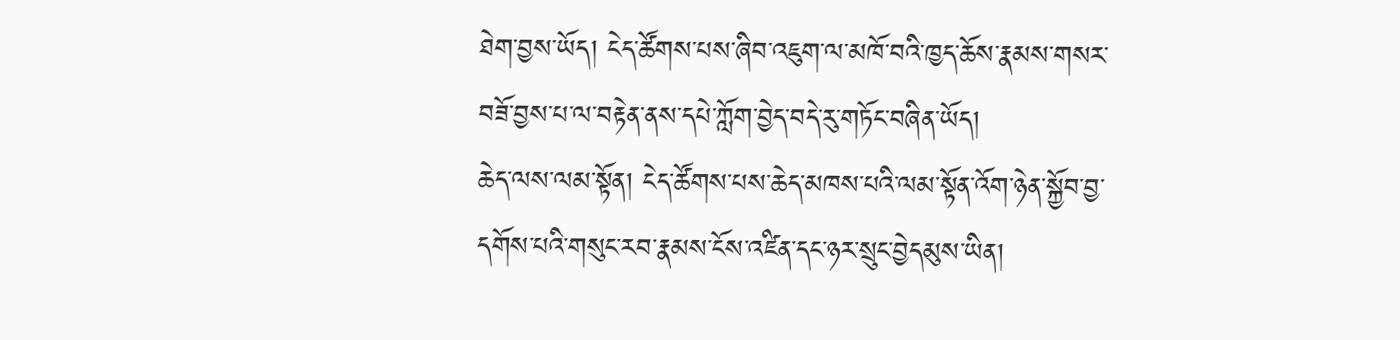ཐེག་བྱས་ཡོད། ངེད་ཚོགས་པས་ཞིབ་འཇུག་ལ་མཁོ་བའི་ཁྱད་ཆོས་རྣམས་གསར་བཟོ་བྱས་པ་ལ་བརྟེན་ནས་དཔེ་ཀློག་བྱེད་བདེ་རུ་གཏོང་བཞིན་ཡོད།
ཆེད་ལས་ལམ་སྟོན། ངེད་ཚོགས་པས་ཆེད་མཁས་པའི་ལམ་སྟོན་འོག་ཉེན་སྐྱོབ་བྱ་དགོས་པའི་གསུང་རབ་རྣམས་ངོས་འཛིན་དང་ཉར་སྲུང་བྱེདམུས་ཡིན།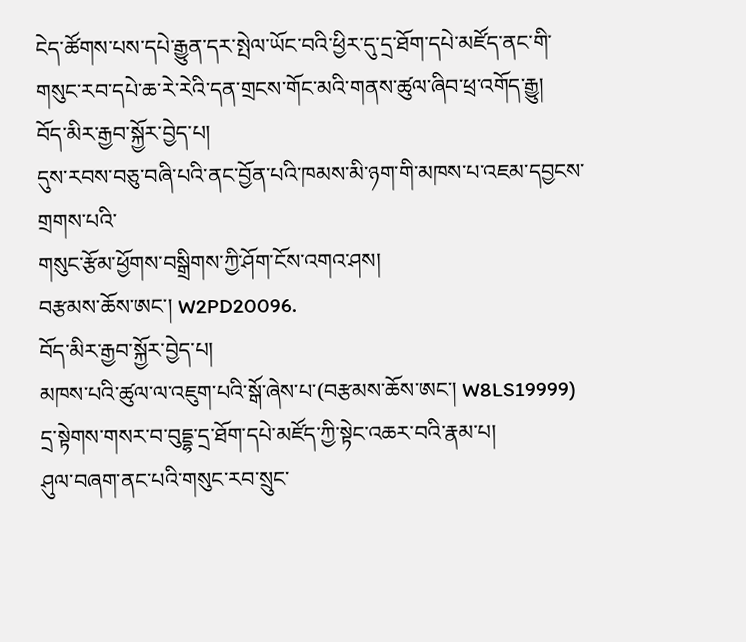ངེད་ཚོགས་པས་དཔེ་རྒྱུན་དར་སྤེལ་ཡོང་བའི་ཕྱིར་དུ་དྲ་ཐོག་དཔེ་མཛོད་ནང་གི་གསུང་རབ་དཔེ་ཆ་རེ་རེའི་དན་གྲངས་གོང་མའི་གནས་ཚུལ་ཞིབ་ཕྲ་འགོད་རྒྱུ།
བོད་མིར་རྒྱབ་སྐྱོར་བྱེད་པ།
དུས་རབས་བཅུ་བཞི་པའི་ནང་བྱོན་པའི་ཁམས་མི་ཉག་གི་མཁས་པ་འཇམ་དབྱངས་གྲགས་པའི་
གསུང་རྩོམ་ཕྱོགས་བསྒྲིགས་ཀྱི་ཤོག་ངོས་འགའ་ཤས།
བརྩམས་ཆོས་ཨང་། W2PD20096.
བོད་མིར་རྒྱབ་སྐྱོར་བྱེད་པ།
མཁས་པའི་ཚུལ་ལ་འཇུག་པའི་སྒོ་ཞེས་པ་(བརྩམས་ཆོས་ཨང་། W8LS19999) དྲ་སྟེགས་གསར་བ་བུདྡྷ་དྲ་ཐོག་དཔེ་མཛོད་ཀྱི་སྟེང་འཆར་བའི་རྣམ་པ།
ཤུལ་བཞག་ནང་པའི་གསུང་རབ་སྲུང་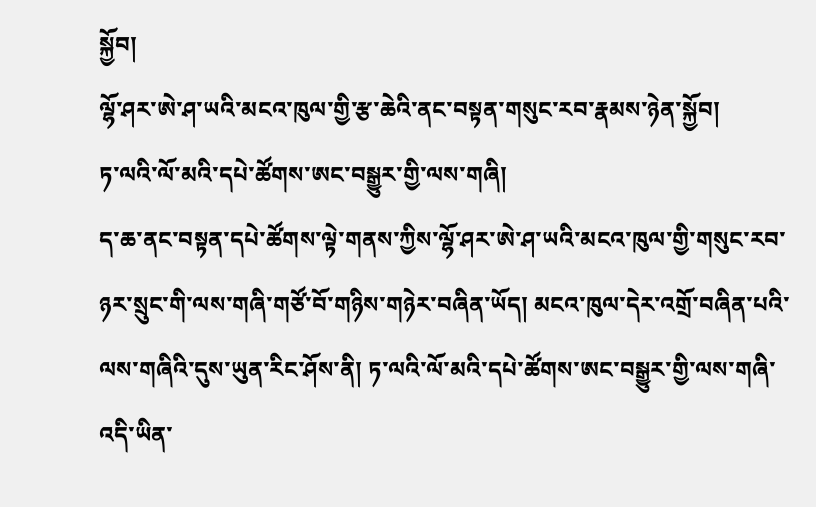སྐྱོབ།
ལྷོ་ཤར་ཨེ་ཤ་ཡའི་མངའ་ཁུལ་གྱི་རྩ་ཆེའི་ནང་བསྟན་གསུང་རབ་རྣམས་ཉེན་སྐྱོབ།
ཏ་ལའི་ལོ་མའི་དཔེ་ཚོགས་ཨང་བསྒྱུར་གྱི་ལས་གཞི།
ད་ཆ་ནང་བསྟན་དཔེ་ཚོགས་ལྟེ་གནས་ཀྱིས་ལྷོ་ཤར་ཨེ་ཤ་ཡའི་མངའ་ཁུལ་གྱི་གསུང་རབ་ཉར་སྲུང་གི་ལས་གཞི་གཙོ་བོ་གཉིས་གཉེར་བཞིན་ཡོད། མངའ་ཁུལ་དེར་འགྲོ་བཞིན་པའི་ལས་གཞིའི་དུས་ཡུན་རིང་ཤོས་ནི། ཏ་ལའི་ལོ་མའི་དཔེ་ཚོགས་ཨང་བསྒྱུར་གྱི་ལས་གཞི་འདི་ཡིན་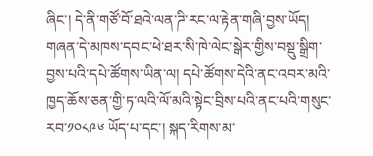ཞིང་། དེ་ནི་གཙོ་བོ་ཐའེ་ལན་ཌི་རང་ལ་རྟེན་གཞི་བྱས་ཡོད། གཞན་དེ་མཁས་དབང་ཕེ་ཐར་སི་ཁེ་ལེང་སྒེར་གྱིས་བསྡུ་སྒྲིག་བྱས་པའི་དཔེ་ཚོགས་ཡིན་ལ། དཔེ་ཚོགས་དེའི་ནང་འབར་མའི་ཁྱད་ཆོས་ཅན་གྱི་ཏ་ལའི་ལོ་མའི་སྟེང་བྲིས་པའི་ནང་པའི་གསུང་རབ་༡༠༨༩༦ ཡོད་པ་དང་། སྐད་རིགས་མ་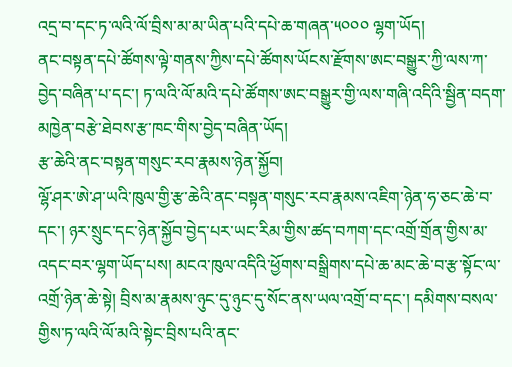འདྲ་བ་དང་ཏ་ལའི་ལོ་བྲིས་མ་མ་ཡིན་པའི་དཔེ་ཆ་གཞན་༥༠༠༠ ལྷག་ཡོད།
ནང་བསྟན་དཔེ་ཚོགས་ལྟེ་གནས་ཀྱིས་དཔེ་ཚོགས་ཡོངས་རྫོགས་ཨང་བསྒྱུར་ཀྱི་ལས་ཀ་བྱེད་བཞིན་པ་དང་། ཏ་ལའི་ལོ་མའི་དཔེ་ཚོགས་ཨང་བསྒྱུར་གྱི་ལས་གཞི་འདིའི་སྦྱིན་བདག་མཁྱེན་བརྩེ་ཐེབས་རྩ་ཁང་གིས་བྱེད་བཞིན་ཡོད།
རྩ་ཆེའི་ནང་བསྟན་གསུང་རབ་རྣམས་ཉེན་སྐྱོབ།
ལྷོ་ཤར་ཨེ་ཤ་ཡའི་ཁུལ་གྱི་རྩ་ཆེའི་ནང་བསྟན་གསུང་རབ་རྣམས་འཇིག་ཉེན་ཧ་ཅང་ཆེ་བ་དང་། ཉར་སྲུང་དང་ཉེན་སྐྱོབ་བྱེད་པར་ཡང་རིམ་གྱིས་ཚད་བཀག་དང་འགྲོ་གྲོན་གྱིས་མ་འདང་བར་ལྷག་ཡོད་པས། མངའ་ཁུལ་འདིའི་ཕྱོགས་བསྒྲིགས་དཔེ་ཆ་མང་ཆེ་བ་རྩ་སྟོང་ལ་འགྲོ་ཉེན་ཆེ་སྟེ། བྲིས་མ་རྣམས་ཉུང་དུ་ཉུང་དུ་སོང་ནས་ཡལ་འགྲོ་བ་དང་། དམིགས་བསལ་གྱིས་ཏ་ལའི་ལོ་མའི་སྟེང་བྲིས་པའི་ནང་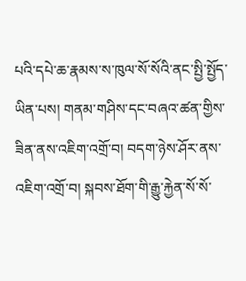པའི་དཔེ་ཆ་རྣམས་ས་ཁུལ་སོ་སོའི་ནང་སྤྱི་སྤྱོད་ཡིན་པས། གནམ་གཤིས་དང་བཞའ་ཚན་གྱིས་ཟིན་ནས་འཇིག་འགྲོ་བ། བདག་ཉེས་ཤོར་ནས་འཇིག་འགྲོ་བ། སྐབས་ཐོག་གི་རྒྱུ་རྐྱེན་སོ་སོ་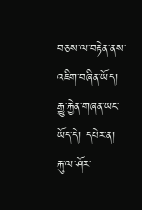བཅས་ལ་བརྟེན་ནས་འཇིག་བཞིན་ཡོད།
རྒྱུ་རྐྱེན་གཞན་ཡང་ཡོད་དེ། དཔེར་ན། རྐུ་ལ་ཤོར་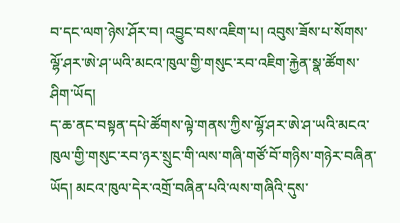བ་དང་ལག་ཉེས་ཤོར་བ། འབྱུང་བས་འཇིག་པ། འབུས་ཟོས་པ་སོགས་ལྷོ་ཤར་ཨེ་ཤ་ཡའི་མངའ་ཁུལ་གྱི་གསུང་རབ་འཇིག་རྐྱེན་སྣ་ཚོགས་ཤིག་ཡོད།
ད་ཆ་ནང་བསྟན་དཔེ་ཚོགས་ལྟེ་གནས་ཀྱིས་ལྷོ་ཤར་ཨེ་ཤ་ཡའི་མངའ་ཁུལ་གྱི་གསུང་རབ་ཉར་སྲུང་གི་ལས་གཞི་གཙོ་བོ་གཉིས་གཉེར་བཞིན་ཡོད། མངའ་ཁུལ་དེར་འགྲོ་བཞིན་པའི་ལས་གཞིའི་དུས་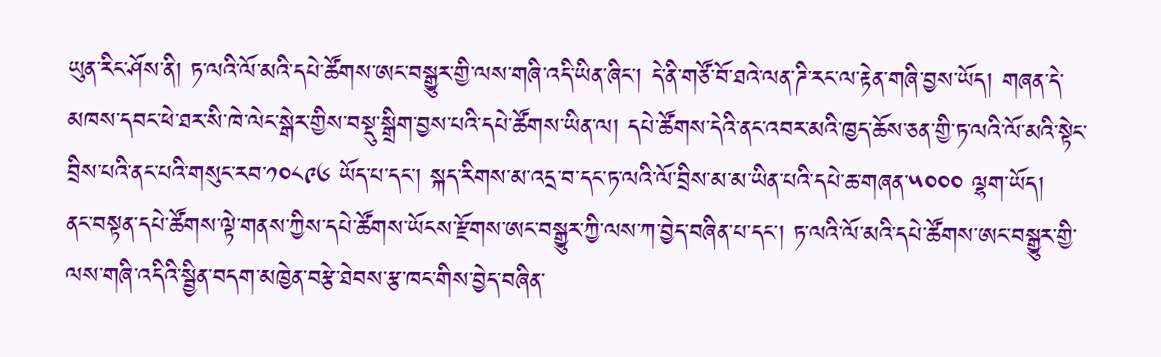ཡུན་རིང་ཤོས་ནི། ཏ་ལའི་ལོ་མའི་དཔེ་ཚོགས་ཨང་བསྒྱུར་གྱི་ལས་གཞི་འདི་ཡིན་ཞིང་། དེ་ནི་གཙོ་བོ་ཐའེ་ལན་ཌི་རང་ལ་རྟེན་གཞི་བྱས་ཡོད། གཞན་དེ་མཁས་དབང་ཕེ་ཐར་སི་ཁེ་ལེང་སྒེར་གྱིས་བསྡུ་སྒྲིག་བྱས་པའི་དཔེ་ཚོགས་ཡིན་ལ། དཔེ་ཚོགས་དེའི་ནང་འབར་མའི་ཁྱད་ཆོས་ཅན་གྱི་ཏ་ལའི་ལོ་མའི་སྟེང་བྲིས་པའི་ནང་པའི་གསུང་རབ་༡༠༨༩༦ ཡོད་པ་དང་། སྐད་རིགས་མ་འདྲ་བ་དང་ཏ་ལའི་ལོ་བྲིས་མ་མ་ཡིན་པའི་དཔེ་ཆ་གཞན་༥༠༠༠ ལྷག་ཡོད།
ནང་བསྟན་དཔེ་ཚོགས་ལྟེ་གནས་ཀྱིས་དཔེ་ཚོགས་ཡོངས་རྫོགས་ཨང་བསྒྱུར་ཀྱི་ལས་ཀ་བྱེད་བཞིན་པ་དང་། ཏ་ལའི་ལོ་མའི་དཔེ་ཚོགས་ཨང་བསྒྱུར་གྱི་ལས་གཞི་འདིའི་སྦྱིན་བདག་མཁྱེན་བརྩེ་ཐེབས་རྩ་ཁང་གིས་བྱེད་བཞིན་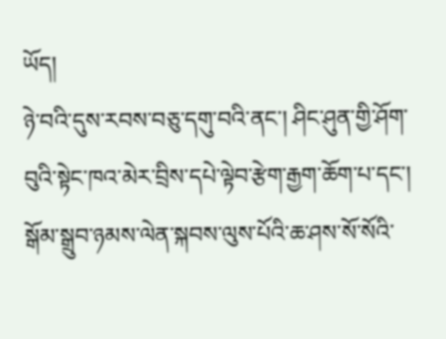ཡོད།
ཉེ་བའི་དུས་རབས་བཅུ་དགུ་བའི་ནང་། ཤིང་ཤུན་གྱི་ཤོག་བུའི་སྟེང་ཁའ་མེར་བྲིས་དཔེ་ལྟེབ་རྩེག་རྒྱག་ཆོག་པ་དང་། སྒོམ་སྒྲུབ་ཉམས་ལེན་སྐབས་ལུས་པོའི་ཆ་ཤས་སོ་སོའི་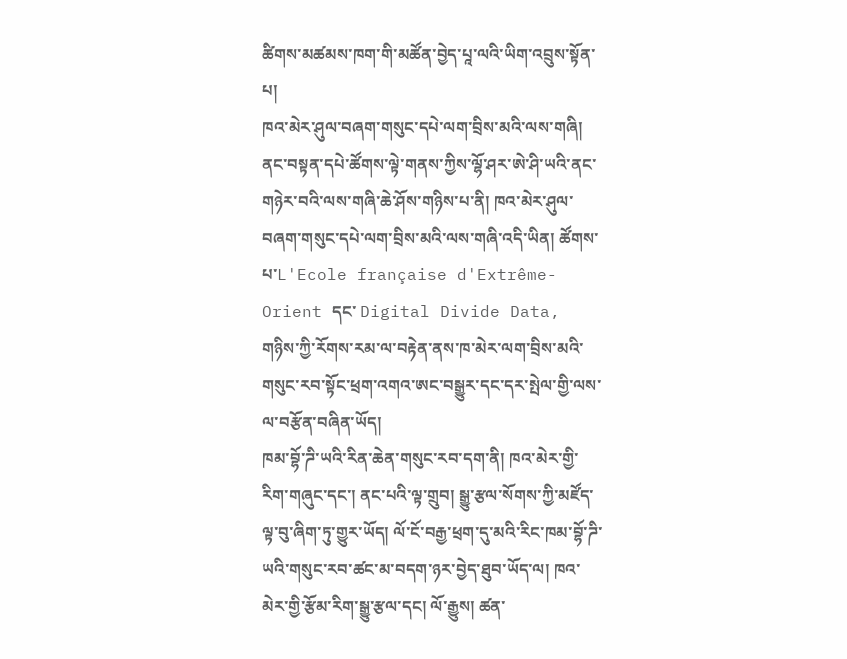ཚིགས་མཚམས་ཁག་གི་མཚོན་བྱེད་པཱ་ལའི་ཡིག་འབྲུས་སྟོན་པ།
ཁའ་མེར་ཤུལ་བཞག་གསུང་དཔེ་ལག་བྲིས་མའི་ལས་གཞི།
ནང་བསྟན་དཔེ་ཚོགས་ལྟེ་གནས་ཀྱིས་ལྷོ་ཤར་ཨེ་ཤི་ཡའི་ནང་གཉེར་བའི་ལས་གཞི་ཆེ་ཤོས་གཉིས་པ་ནི། ཁའ་མེར་ཤུལ་བཞག་གསུང་དཔེ་ལག་བྲིས་མའི་ལས་གཞི་འདི་ཡིན། ཚོགས་པ་L'Ecole française d'Extrême-Orient དང་ Digital Divide Data, གཉིས་ཀྱི་རོགས་རམ་ལ་བརྟེན་ནས་ཁ་མེར་ལག་བྲིས་མའི་གསུང་རབ་སྟོང་ཕྲག་འགའ་ཨང་བསྒྱུར་དང་དར་སྤེལ་གྱི་ལས་ལ་བརྩོན་བཞིན་ཡོད།
ཁམ་བྷོ་ཌི་ཡའི་རིན་ཆེན་གསུང་རབ་དག་ནི། ཁའ་མེར་གྱི་རིག་གཞུང་དང་། ནང་པའི་ལྟ་གྲུབ། སྒྱུ་རྩལ་སོགས་ཀྱི་མཛོད་ལྟ་བུ་ཞིག་ཏུ་གྱུར་ཡོད། ལོ་ངོ་བརྒྱ་ཕྲག་དུ་མའི་རིང་ཁམ་བྷོ་ཌི་ཡའི་གསུང་རབ་ཚང་མ་བདག་ཉར་བྱེད་ཐུབ་ཡོད་ལ། ཁའ་མེར་གྱི་རྩོམ་རིག་སྒྱུ་རྩལ་དང། ལོ་རྒྱུས། ཚན་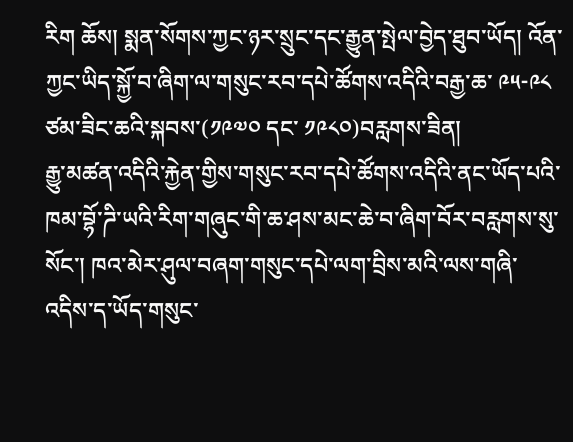རིག ཆོས། སྨན་སོགས་ཀྱང་ཉར་སྲུང་དང་རྒྱུན་སྤེལ་བྱེད་ཐུབ་ཡོད། འོན་ཀྱང་ཡིད་སྐྱོ་བ་ཞིག་ལ་གསུང་རབ་དཔེ་ཚོགས་འདིའི་བརྒྱ་ཆ་ ༩༥-༩༨ ཙམ་ཟིང་ཆའི་སྐབས་(༡༩༧༠ དང་ ༡༩༨༠)བརླགས་ཟིན།
རྒྱུ་མཚན་འདིའི་རྐྱེན་གྱིས་གསུང་རབ་དཔེ་ཚོགས་འདིའི་ནང་ཡོད་པའི་ཁམ་བྷོ་ཌི་ཡའི་རིག་གཞུང་གི་ཆ་ཤས་མང་ཆེ་བ་ཞིག་བོར་བརླགས་སུ་སོང་། ཁའ་མེར་ཤུལ་བཞག་གསུང་དཔེ་ལག་བྲིས་མའི་ལས་གཞི་འདིས་ད་ཡོད་གསུང་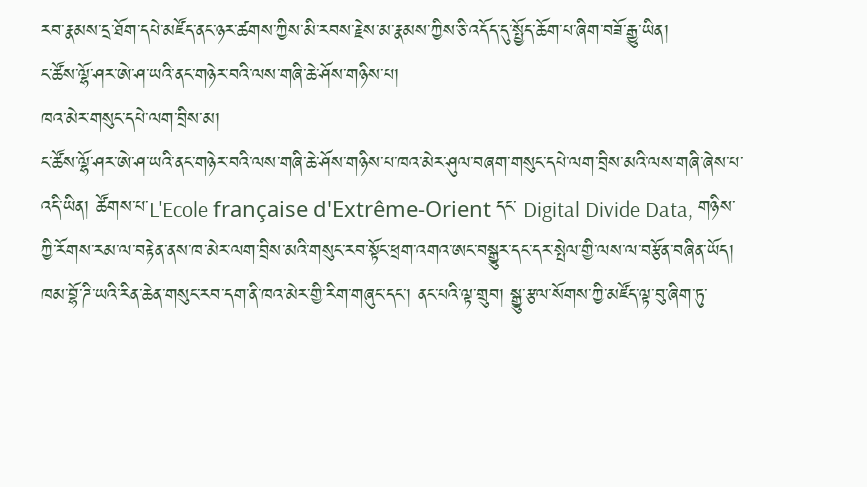རབ་རྣམས་དྲ་ཐོག་དཔེ་མཛོད་ནང་ཉར་ཚགས་ཀྱིས་མི་རབས་རྗེས་མ་རྣམས་ཀྱིས་ཅི་འདོད་དུ་སྤྱོད་ཆོག་པ་ཞིག་བཟོ་རྒྱུ་ཡིན།
ང་ཚོས་ལྷོ་ཤར་ཨེ་ཤ་ཡའི་ནང་གཉེར་བའི་ལས་གཞི་ཆེ་ཤོས་གཉིས་པ།
ཁའ་མེར་གསུང་དཔེ་ལག་བྲིས་མ།
ང་ཚོས་ལྷོ་ཤར་ཨེ་ཤ་ཡའི་ནང་གཉེར་བའི་ལས་གཞི་ཆེ་ཤོས་གཉིས་པ་ཁའ་མེར་ཤུལ་བཞག་གསུང་དཔེ་ལག་བྲིས་མའི་ལས་གཞི་ཞེས་པ་འདི་ཡིན། ཚོགས་པ་L'Ecole française d'Extrême-Orient དང་ Digital Divide Data, གཉིས་ཀྱི་རོགས་རམ་ལ་བརྟེན་ནས་ཁ་མེར་ལག་བྲིས་མའི་གསུང་རབ་སྟོང་ཕྲག་འགའ་ཨང་བསྒྱུར་དང་དར་སྤེལ་གྱི་ལས་ལ་བརྩོན་བཞིན་ཡོད།
ཁམ་བྷོ་ཌི་ཡའི་རིན་ཆེན་གསུང་རབ་དག་ནི་ཁའ་མེར་གྱི་རིག་གཞུང་དང་། ནང་པའི་ལྟ་གྲུབ། སྒྱུ་རྩལ་སོགས་ཀྱི་མཛོད་ལྟ་བུ་ཞིག་ཏུ་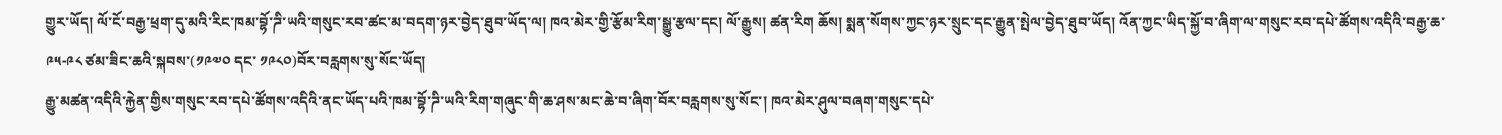གྱུར་ཡོད། ལོ་ངོ་བརྒྱ་ཕྲག་དུ་མའི་རིང་ཁམ་བྷོ་ཌི་ཡའི་གསུང་རབ་ཚང་མ་བདག་ཉར་བྱེད་ཐུབ་ཡོད་ལ། ཁའ་མེར་གྱི་རྩོམ་རིག་སྒྱུ་རྩལ་དང། ལོ་རྒྱུས། ཚན་རིག ཆོས། སྨན་སོགས་ཀྱང་ཉར་སྲུང་དང་རྒྱུན་སྤེལ་བྱེད་ཐུབ་ཡོད། འོན་ཀྱང་ཡིད་སྐྱོ་བ་ཞིག་ལ་གསུང་རབ་དཔེ་ཚོགས་འདིའི་བརྒྱ་ཆ་ ༩༥-༩༨ ཙམ་ཟིང་ཆའི་སྐབས་(༡༩༧༠ དང་ ༡༩༨༠)བོར་བརླགས་སུ་སོང་ཡོད།
རྒྱུ་མཚན་འདིའི་རྐྱེན་གྱིས་གསུང་རབ་དཔེ་ཚོགས་འདིའི་ནང་ཡོད་པའི་ཁམ་བྷོ་ཌི་ཡའི་རིག་གཞུང་གི་ཆ་ཤས་མང་ཆེ་བ་ཞིག་བོར་བརླགས་སུ་སོང་། ཁའ་མེར་ཤུལ་བཞག་གསུང་དཔེ་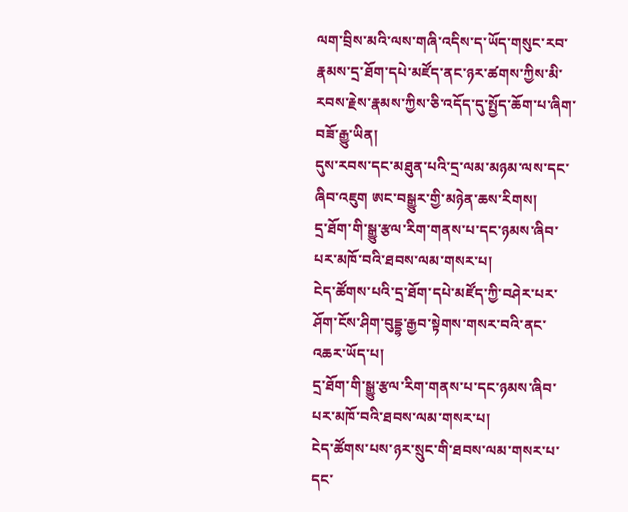ལག་བྲིས་མའི་ལས་གཞི་འདིས་ད་ཡོད་གསུང་རབ་རྣམས་དྲ་ཐོག་དཔེ་མཛོད་ནང་ཉར་ཚགས་ཀྱིས་མི་རབས་རྗེས་རྣམས་ཀྱིས་ཅི་འདོད་དུ་སྤྱོད་ཆོག་པ་ཞིག་བཟོ་རྒྱུ་ཡིན།
དུས་རབས་དང་མཐུན་པའི་དྲ་ལམ་མཉམ་ལས་དང་ཞིབ་འཇུག ཨང་བསྒྱུར་གྱི་མཉེན་ཆས་རིགས།
དྲ་ཐོག་གི་སྒྱུ་རྩལ་རིག་གནས་པ་དང་ཉམས་ཞིབ་པར་མཁོ་བའི་ཐབས་ལམ་གསར་པ།
ངེད་ཚོགས་པའི་དྲ་ཐོག་དཔེ་མཛོད་ཀྱི་བཤེར་པར་ཤོག་ངོས་ཤིག་བུདྡྷ་རྒྱབ་སྟེགས་གསར་བའི་ནང་འཆར་ཡོད་པ།
དྲ་ཐོག་གི་སྒྱུ་རྩལ་རིག་གནས་པ་དང་ཉམས་ཞིབ་པར་མཁོ་བའི་ཐབས་ལམ་གསར་པ།
ངེད་ཚོགས་པས་ཉར་སྲུང་གི་ཐབས་ལམ་གསར་པ་དང་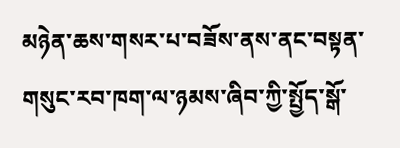མཉེན་ཆས་གསར་པ་བཟོས་ནས་ནང་བསྟན་གསུང་རབ་ཁག་ལ་ཉམས་ཞིབ་ཀྱི་སྤྱོད་སྒོ་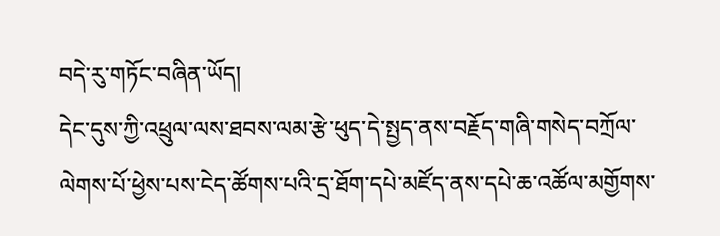བདེ་རུ་གཏོང་བཞིན་ཡོད།
དེང་དུས་ཀྱི་འཕྲུལ་ལས་ཐབས་ལམ་རྩེ་ཕུད་དེ་སྤྱད་ནས་བརྗོད་གཞི་གསེད་བཀྲོལ་ལེགས་པོ་ཕྱེས་པས་ངེད་ཚོགས་པའི་དྲ་ཐོག་དཔེ་མཛོད་ནས་དཔེ་ཆ་འཚོལ་མགྱོགས་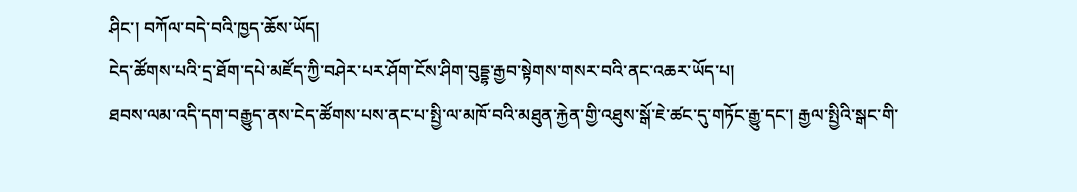ཤིང་། བཀོལ་བདེ་བའི་ཁྱད་ཆོས་ཡོད།
ངེད་ཚོགས་པའི་དྲ་ཐོག་དཔེ་མཛོད་ཀྱི་བཤེར་པར་ཤོག་ངོས་ཤིག་བུདྡྷ་རྒྱབ་སྟེགས་གསར་བའི་ནང་འཆར་ཡོད་པ།
ཐབས་ལམ་འདི་དག་བརྒྱུད་ནས་ངེད་ཚོགས་པས་ནང་པ་སྤྱི་ལ་མཁོ་བའི་མཐུན་རྐྱེན་གྱི་འཐུས་སྒོ་ཇེ་ཚང་དུ་གཏོང་རྒྱུ་དང་། རྒྱལ་སྤྱིའི་སྒང་གི་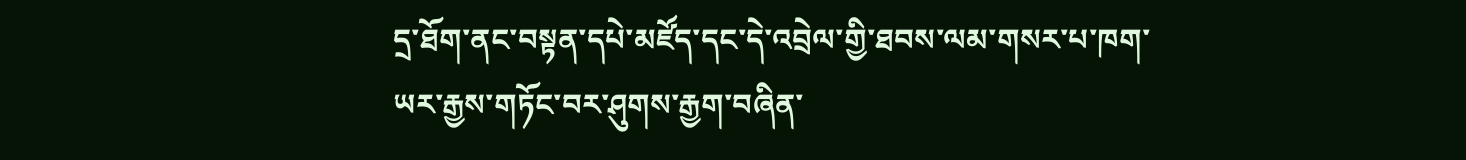དྲ་ཐོག་ནང་བསྟན་དཔེ་མཛོད་དང་དེ་འབྲེལ་གྱི་ཐབས་ལམ་གསར་པ་ཁག་ཡར་རྒྱས་གཏོང་བར་ཤུགས་རྒྱག་བཞིན་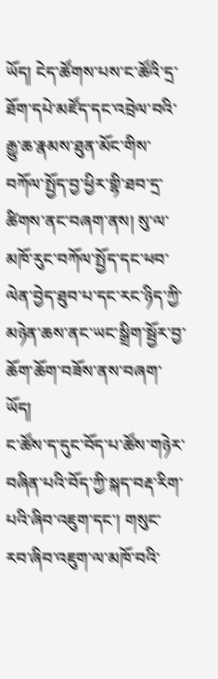ཡོད། ངེད་ཚོགས་པས་ང་ཚོའི་དྲ་ཐོག་དཔེ་མཛོད་དང་འབྲེལ་བའི་རྒྱུ་ཆ་རྣམས་ཐུན་མོང་གིས་བཀོལ་སྤྱོད་བྱ་ཕྱིར་གྷི་ཐབ་དྲ་ཚིགས་ནང་བཞག་ནས། སུ་ལ་མཁོ་རུང་བཀོལ་སྤྱོད་དང་ཕབ་ལེན་བྱེད་ཐུབ་པ་དང་རང་ཉིད་ཀྱི་མཉེན་ཆས་ནང་ཡང་སྒྲིག་སྦྱོར་བྱ་ཆོག་ཆོག་བཟོས་ནས་བཞག་ཡོད།
ང་ཚོས་ད་དུང་བོད་པ་ཚོས་གཉེར་བཞིན་པའི་བོད་ཀྱི་སྐད་བརྡ་རིག་པའི་ཞིབ་འཇུག་དང་། གསུང་རབ་ཞིབ་འཇུག་ལ་མཁོ་བའི་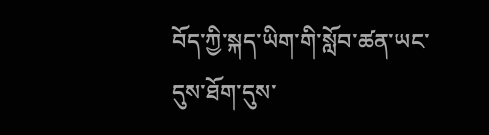བོད་ཀྱི་སྐད་ཡིག་གི་སློབ་ཚན་ཡང་དུས་ཐོག་དུས་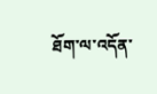ཐོག་ལ་འདོན་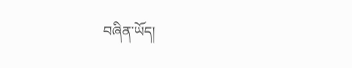བཞིན་ཡོད།